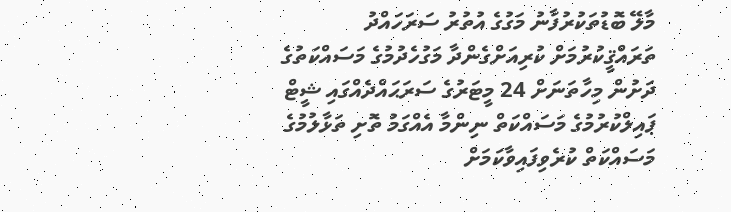މާލޭ ބޮޑުތަކުރުފާނު މަގުގެ އުތުރު ސަރަހައްދު ތަރައްޤީކުރުމަށް ކުރިއަށްގެންދާ މަގުހެދުމުގެ މަސައްކަތުގެ ދަށުން މިހާތަނަށް 24 މީޓަރުގެ ސަރަޙައްދެއްގައި ޝީޓް ޕައިލްކުރުމުގެ މަސައްކަތް ނިންމާ އެއްގަމު ތޮށި ތަޅާލުމުގެ މަސައްކަތް ކުރެވިފައިވާކަމަށް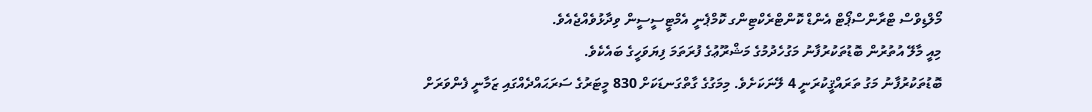މޯލްޑިވްސް ޓްރާންސްޕޯޓް އެންޑް ކޮންޓްރެކްޓިންގ ކޮމްޕެނީ އެމްޓީސީސީން ވިދާޅުވެއްޖެއެވެ.
މިއީ މާލޭ އުތުރުން ބޮޑުތަކުރުފާނު މަގުހެދުމުގެ މަޝްރޫޢުގެ ފުރަތަމަ ފިޔަވަހީގެ ބައެކެވެ.
ބޮޑުތަކުރުފާނު މަގު ތަރައްޤީކުރަނީ 4 ލޭނަކަށެވެ. މިމަގުގެ ގާތްގަނޑަކަށް 830 މީޓަރުގެ ސަރަޙައްދެއްގައި ޒަމާނީ ފެންވަރަށް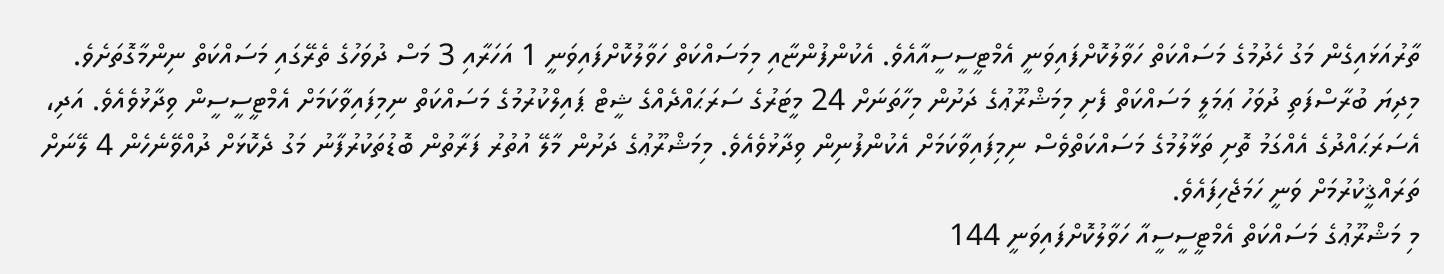ތާރުއަޅައިގެން މަގު ހެދުމުގެ މަސައްކަތް ހަވާލުކޮށްފައިވަނީ އެމްޓީސީސީއާއެވެ. އެކުންފުންޏާއި މިމަސައްކަތް ހަވާލުކޮށްފައިވަނީ 1 އަހަރާއި 3 މަސް ދުވަހުގެ ތެރޭގައި މަސައްކަތް ނިންމާގޮތަށެވެ.
މިދިޔަ ބުރާސްފަތި ދުވަހު ޢަމަލީ މަސައްކަތް ފެށި މިމަޝްރޫޢުގެ ދަށުން މިހާތަނަށް 24 މީޓަރުގެ ސަރަޙައްދެއްގެ ޝީޓް ޕައިލްކުރުމުގެ މަސައްކަތް ނިމިފައިވާކަމަށް އެމްޓީސީސީން ވިދާޅުވެއެވެ. އަދި، އެސަރަޙައްދުގެ އެއްގަމު ތޮށި ތަޅާލުމުގެ މަސައްކަތްވެސް ނިމިފައިވާކަމަށް އެކުންފުނިން ވިދާޅުވެއެވެ. މިމަޝްރޫޢުގެ ދަށުން މާލޭ އުތުރު ފަރާތުން ބޮޑުތަކުރުފާނު މަގު ދެކޮޅަށް ދުއްވޭނެހެން 4 ލޭނަށް ތަރައްޤީކުރުމަށް ވަނީ ހަމަޖެހިފައެވެ.
މި މަޝްރޫޢުގެ މަސައްކަތް އެމްޓީސީސީއާ ހަވާލުކޮށްފައިވަނީ 144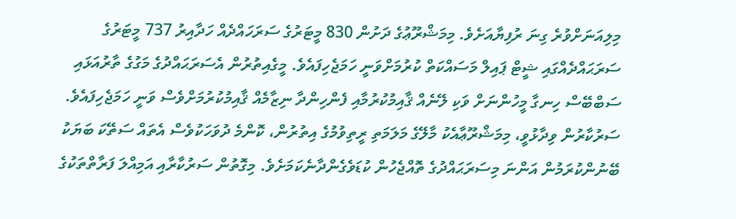މިލިއަނަށްވުރެ ގިނަ ރުފިޔާއަށެވެ. މިމަޝްރޫޢުގެ ދަށުން 830 މީޓަރުގެ ސަރަހައްދެއް ހަދާއިރު 737 މީޓަރުގެ ސަރަޙައްދެއްގައި ޝީޓް ޕައިލް މަސައްކަތް ކުރުމަށްވަނީ ހަމަޖެހިފައެވެ. މީގެއިތުރުން އެސަރަޙައްދުގެ މަގުގެ ތާރުއަޅައި ސަބްބޭސް ހިނގާ މީހުންނަށް ވަކި ލޭނެއް ޤާއިމުކުރުމާއި ފެންހިންދާ ނިޒާމެއް ޤާއިމުކުރުމަށްވެސް ވަނީ ހަމަޖެހިފައެވެ.
ސަރުކާރުން ވިދާޅުވީ، މިމަޝްރޫޢާއެކު މާލޭގެ މަލަމަތި ރީތިވުމުގެ އިތުރުން، ކޮންމެ ދުވަހަކުވެސް އެތައް ސަތޭކަ ބަޔަކު ބޭނުންކުރަމުން އަންނަ މިސަރަޙައްދުގެ ތޮއްޖެހުން ކުޑަވެގެންދާނެކަމަށެވެ. މިގޮތުން ސަރުކާރާއި އަމިއްލަ ފަރާތްތަކުގެ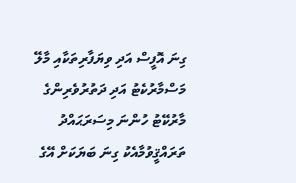ގިނަ އޮފީސް އަދި ވިޔަފާރިތަކާއި މާލޭ މަސްމާރުކެޓު އަދި ދަތުރުވެރިންގެ މާރުކޭޓު ހުންނަ މިސަރަޙައްދު ތަރައްޤީވުމާއެކު ގިނަ ބަޔަކަށް އޭގެ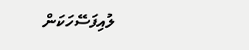ލުއިފަސޭހަކަން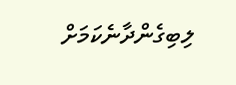ލިބިގެންދާނެކަމަށް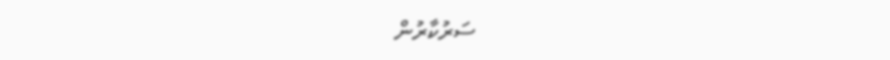ސަރުކާރުން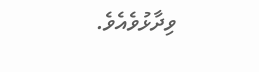ވިދާޅުވެއެވެ.